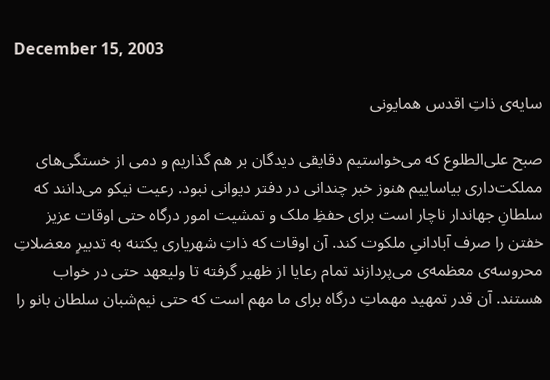December 15, 2003

سايه‌ی ذاتِ اقدس همايونی

صبح علی‌الطلوع که می‌خواستيم دقايقی ديدگان بر هم گذاريم و دمی از خستگی‌های مملکت‌داری بياساييم هنوز خبر چندانی در دفتر ديوانی نبود. رعيت نيکو می‌دانند که سلطانِ جهاندار ناچار است برای حفظِ ملک و تمشيت امور درگاه حتی اوقات عزيز خفتن را صرف آبادانیِ ملکوت کند. آن اوقات که ذاتِ شهرياری يکتنه به تدبيرِ معضلاتِ محروسه‌ی معظمه‌ی می‌پردازند تمام رعايا از ظهير گرفته تا وليعهد حتی در خواب هستند. آن قدر تمهيد مهماتِ درگاه برای ما مهم است که حتی نيم‌شبان سلطان بانو را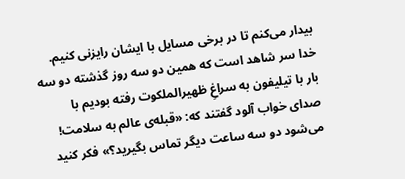بيدار می‌کنم تا در برخی مسايل با ايشان رايزنی کنيم. خدا سر شاهد است که همين دو سه روز گذشته دو سه بار با تيليفون به سراغِ ظهيرالملکوت رفته بوديم با صدای خواب آلود گفتند که: «قبله‌ی عالم به سلامت! می‌شود دو سه ساعت ديگر تماس بگيريد؟» فکر کنيد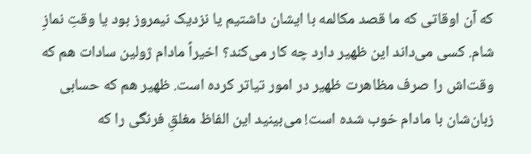که آن اوقاتی که ما قصد مکالمه با ايشان داشتيم يا نزديک نيمروز بود يا وقتِ نمازِ شام. کسی می‌داند اين ظهير دارد چه کار می‌کند؟ اخيراً مادام ژولين سادات هم که وقت‌اش را صرف مظاهرت ظهير در امور تياتر کرده است. ظهير هم که حسابی زبان‌شان با مادام خوب شده است! می‌بينيد اين الفاظ مغلقِ فرنگی را که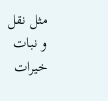مثل نقل و نبات خيرات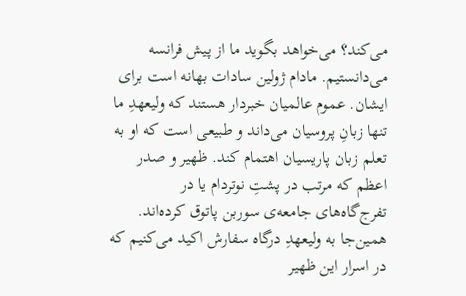می‌کند؟ می‌خواهد بگويد ما از پيش فرانسه می‌دانستيم. مادام ژولين سادات بهانه است برای ايشان. عموم عالميان خبردار هستند که وليعهدِ ما تنها زبانِ پروسيان می‌داند و طبيعی است که او به تعلم زبان پاريسيان اهتمام کند. ظهير و صدر اعظم که مرتب در پشتِ نوتردام يا در تفرج‌گاه‌های جامعه‌ی سوربن پاتوق کرده‌اند. همين‌جا به وليعهدِ درگاه سفارش اکيد می‌کنيم که در اسرار اين ظهير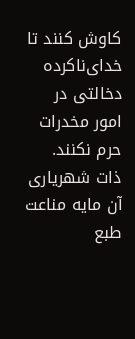کاوش کنند تا خدای‌ناکرده دخالتی در امور مخدرات حرم نکنند. ذات شهرياری آن مايه مناعت طبع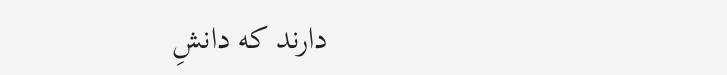دارند که دانشِ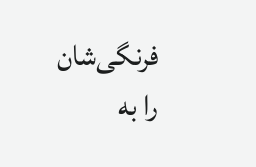فرنگی‌شان را به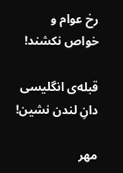رخ عوام و خواص نکشند!

قبله‌ی انگليسی دانِ لندن نشين!

مهر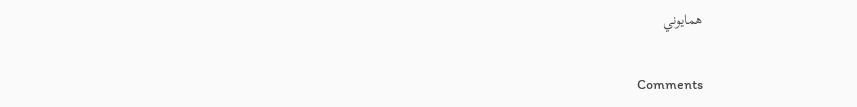همايوني

Comments